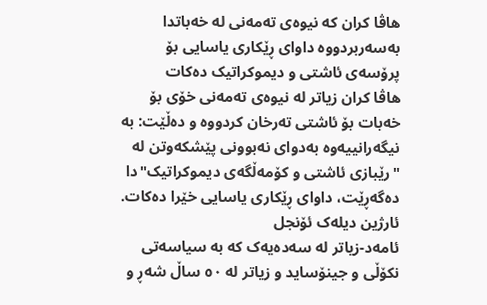هاڤا کران کە نیوەی تەمەنی لە خەباتدا بەسەربردووە داوای ڕێکاری یاسایی بۆ پرۆسەی ئاشتی و دیموکراتیک دەکات
هاڤا کران زیاتر لە نیوەی تەمەنی خۆی بۆ خەبات بۆ ئاشتی تەرخان کردووە و دەڵێت: بە نیگەرانییەوە بەدوای نەبوونی پێشکەوتن لە "رێبازی ئاشتی و کۆمەڵگەی دیموکراتیک"دا دەگەڕێت، داوای ڕێکاری یاسایی خێرا دەکات.
ئارژین دیلەک ئۆنجل
ئامەد-زیاتر لە سەدەیەک کە بە سیاسەتی نکۆڵی و جینۆساید و زیاتر لە ٥٠ ساڵ شەڕ و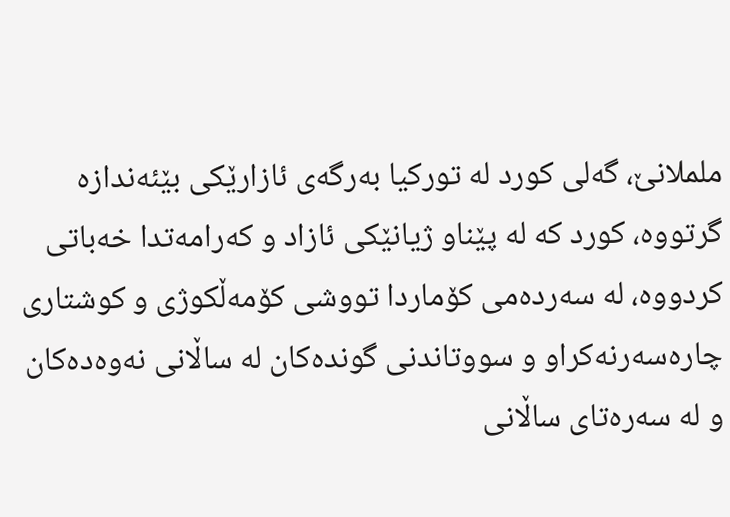ململانێ، گەلی کورد لە تورکیا بەرگەی ئازارێکی بێئەندازە گرتووە، کورد کە لە پێناو ژیانێکی ئازاد و کەرامەتدا خەباتی کردووە، لە سەردەمی کۆماردا تووشی کۆمەڵکوژی و کوشتاری چارەسەرنەکراو و سووتاندنی گوندەکان لە ساڵانی نەوەدەکان و لە سەرەتای ساڵانی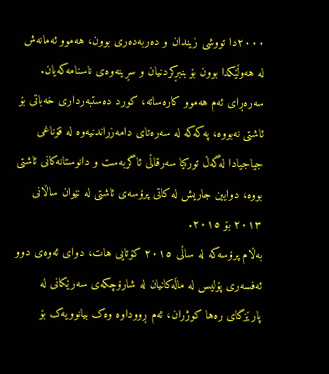٢٠٠٠دا تووشی زیندان و دەربەدەری بوون، هەموو ئەمانەش لە هەوڵێکدا بوون بۆ بنبڕکردنیان و سڕینەوەی ناسنامەکەیان.
سەرەڕای ئەم هەموو کارەساتە، کورد دەستبەرداری خەباتی بۆ ئاشتی نەبووە، پەکەکە لە سەرەتای دامەزراندنیەوە لە قۆناغی جیاجیادا لەگەڵ تورکیا سەرقاڵی ئاگربەست و دانوستانەکانی ئاشتی بووە، دوایین جاریش لە کاتی پرۆسەی ئاشتی لە نێوان ساڵانی ٢٠١٣ بۆ ٢٠١٥.
بەڵام پرۆسەکە لە ساڵی ٢٠١٥ کۆتایی هات، دوای ئەوەی دوو ئەفسەری پۆلیس لە ماڵەکانیان لە شارۆچکەی سەرێکانی لە پارێزگای رەها کوژران، ئەم ڕووداوە وەک بیانوویەک بۆ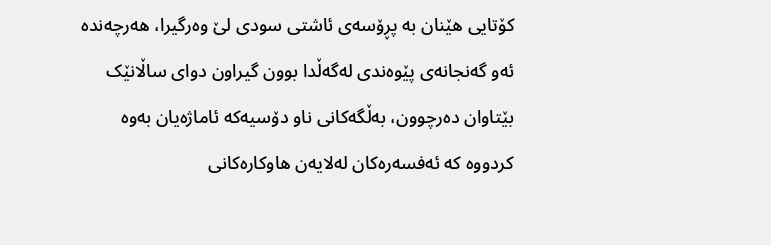کۆتایی هێنان بە پڕۆسەی ئاشتی سودی لێ وەرگیرا، هەرچەندە ئەو گەنجانەی پێوەندی لەگەڵدا بوون گیراون دوای ساڵانێک بێتاوان دەرچوون، بەڵگەکانی ناو دۆسیەکە ئاماژەیان بەوە کردووە کە ئەفسەرەکان لەلایەن هاوکارەکانی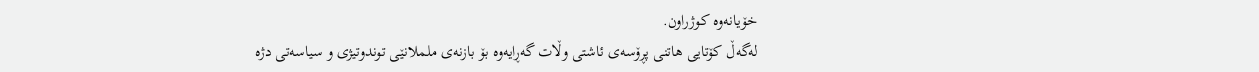خۆیانەوە کوژراون.
لەگەڵ کۆتایی هاتنی پڕۆسەی ئاشتی وڵات گەڕایەوە بۆ بازنەی ململانێی توندوتیژی و سیاسەتی دژە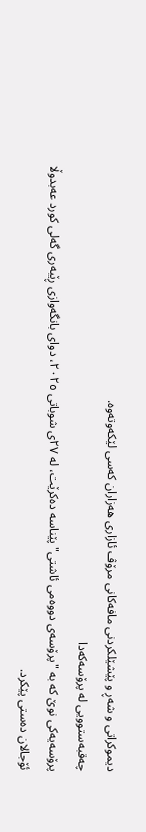دیموکراتی و شەڕ و پێشێلکردنی مافەکانی مرۆڤ ئازاری هەزاران کەسی لێکەوتەوە.
چەقبەستوویی لە پرۆسەکەدا
پرۆسەیەکی نوێ کە بە "پرۆسەی دووەمی ئاشتی" پێناسە دەکرێت، لە ٢٧ی شوباتی ٢٠٢٥، دوای بانگەوازی ڕێبەری گەلی کورد عەبدوڵا ئۆجالان دەستی پێکرد.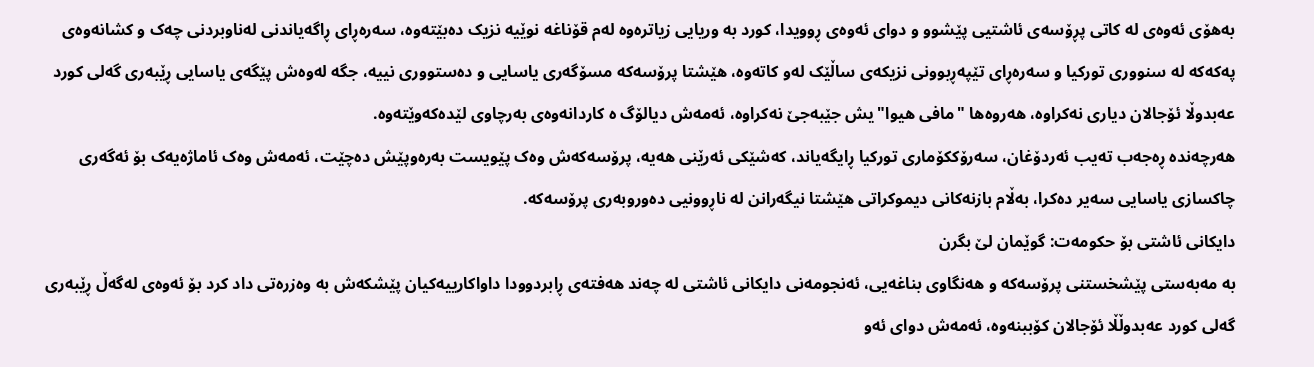بەهۆی ئەوەی لە کاتی پڕۆسەی ئاشتیی پێشوو و دوای ئەوەی ڕوویدا، کورد بە وریایی زیاترەوە لەم قۆناغە نوێیە نزیک دەبێتەوە، سەرەڕای ڕاگەیاندنی لەناوبردنی چەک و کشانەوەی پەکەکە لە سنووری تورکیا و سەرەڕای تێپەڕبوونی نزیکەی ساڵێک لەو کاتەوە، هێشتا پرۆسەکە مسۆگەری یاسایی و دەستووری نییە، جگە لەوەش پێگەی یاسایی ڕێبەری گەلی کورد عەبدوڵا ئۆجالان دیاری نەکراوە، هەروەها "مافی هیوا"یش جێبەجێ نەکراوە، ئەمەش دیالۆگ ە کاردانەوەی بەرچاوی لێدەکەوێتەوە.
هەرچەندە ڕەجەب تەیب ئەردۆغان، سەرۆککۆماری تورکیا ڕایگەیاند، کەشێکی ئەرێنی هەیە، پرۆسەکەش وەک پێویست بەرەوپێش دەچێت، ئەمەش وەک ئاماژەیەک بۆ ئەگەری چاکسازی یاسایی سەیر دەکرا، بەڵام بازنەکانی دیموکراتی هێشتا نیگەرانن لە ناڕوونیی دەوروبەری پرۆسەکە.
دایکانی ئاشتی بۆ حکومەت: گوێمان لێ بگرن
بە مەبەستی پێشخستنی پرۆسەکە و هەنگاوی بناغەیی، ئەنجومەنی دایکانی ئاشتی لە چەند هەفتەی ڕابردوودا داواکارییەکیان پێشکەش بە وەزرەتی داد کرد بۆ ئەوەی لەگەڵ ڕێبەری گەلی کورد عەبدوڵڵا ئۆجالان کۆببنەوە، ئەمەش دوای ئەو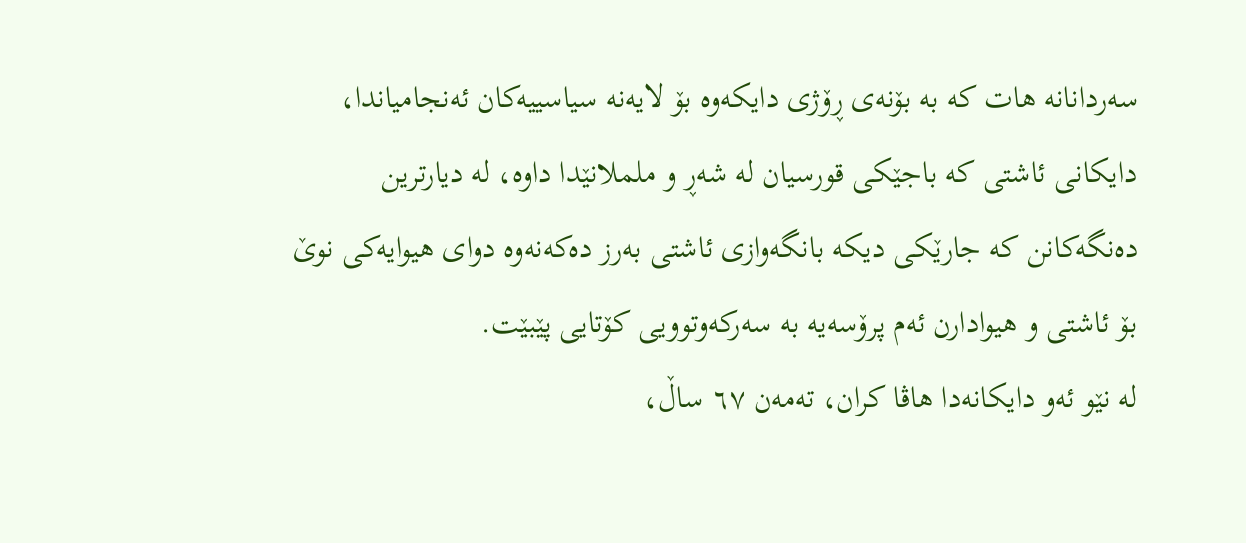سەردانانە هات کە بە بۆنەی ڕۆژی دایکەوە بۆ لایەنە سیاسییەکان ئەنجامیاندا، دایکانی ئاشتی کە باجێکی قورسیان لە شەڕ و ململانێدا داوە، لە دیارترین دەنگەکانن کە جارێکی دیکە بانگەوازی ئاشتی بەرز دەکەنەوە دوای هیوایەکی نوێ بۆ ئاشتی و هیوادارن ئەم پرۆسەیە بە سەرکەوتوویی کۆتایی پێبێت.
لە نێو ئەو دایکانەدا هاڤا کران، تەمەن ٦٧ ساڵ،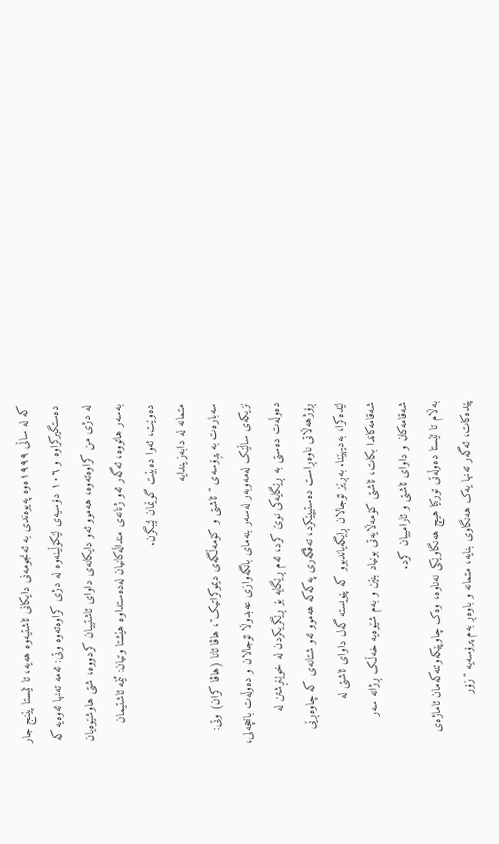کە لە ساڵی ١٩٩٩ەوە پەیوەندی بە ئەنجومەنی دایکانی ئاشتیەوە هەیە، تا ئێستا پێنج جار دەستگیرکراوە و ١٠٦ دۆسیەی لێکۆڵینەوە لە دژی کراوەتەوە وتی: ئەمە تەنها ئەوەیە کە لە دژی من کراوەتەوە، هەموو ئەو دایکانەی داوای ئاشتییان کردووە، شتی هاوشێوەیان بەسەر هاتووە، ئەگەر ئەو ژنانەی منداڵەکانیان لەدەستداوە هێشتا وتیان: ئێمە ئاشتیمان دەوێت، ئەوا دەبێت گوێمان لێبگرن.
متمانە لە دابەزیندایە
سەبارەت بە پڕۆسەی "ئاشتی و کۆمەڵگەی دیموکراتیک"، هاڤا ئانا (هاڤا کران) وتی: نزیکەی ساڵێک لەمەوبەر لەسەر بنەمای بانگەوازی عەبدوڵا ئۆجالان و دەوڵەت باخچەلی، دەوڵەت دەستی بە ڕێگایەکی نوێ کرد، ئەم ڕێگایە بۆ ڕێگریکردن لە خوێنڕشتن لە ڕۆژهەڵاتی ناوەڕاست دەستیپێکرد، تەڤگەری پەکەکە هەموو ئەو شتانەی کە چاوەڕێی لێدەکرا، بەدیهێنا. بەڕێز ئۆجالان ڕایگەیاندبوو کە پێویستە گەل داوای ئاشتی لە شەقامەکاندا بکات، ئاشتی کۆمەڵایەتی بونیاد بنێن و بەم شێوەیە خەڵک ڕژانە سەر شەقامەکان و داوای ئاشتی و ئارامییان کرد.
بەڵام تا ئێستا دەوڵەتی تورکیا هیچ هەنگاوێکی نەناوە، وەک چاوپێکەوتنەکەمان ئاماژەی پێدەکات، ئەگەر تەنها یەک هەنگاوی بنایە، متمانە و باوەڕ بەم پرۆسەیە "زۆر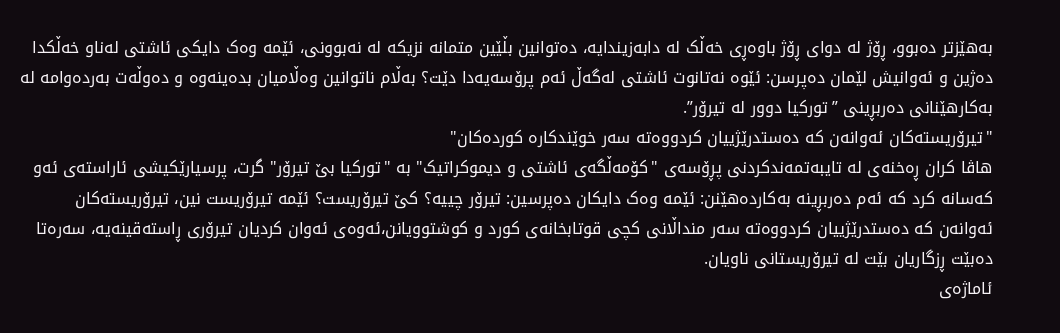بەهێزتر دەبوو، ڕۆژ لە دوای ڕۆژ باوەڕی خەڵک لە دابەزیندایە، دەتوانین بڵێین متمانە نزیکە لە نەبوونی، ئێمە وەک دایکی ئاشتی لەناو خەڵکدا دەژین و ئەوانیش لێمان دەپرسن: ئێوە نەتانوت ئاشتی لەگەڵ ئەم پرۆسەیەدا دێت؟ بەڵام ناتوانین وەڵامیان بدەینەوە و دەوڵەت بەردەوامە لە بەکارهێنانی دەربڕینی ”تورکیا دوور لە تیرۆر”.
"تیرۆریستەکان ئەوانەن کە دەستدرێژییان کردووەتە سەر خوێندکارە کوردەکان"
هاڤا کران ڕەخنەی لە تایبەتمەندکردنی پڕۆسەی "کۆمەڵگەی ئاشتی و دیموکراتیک" بە "تورکیا بێ تیرۆر" گرت، پرسیارێکیشی ئاراستەی ئەو کەسانە کرد کە ئەم دەربڕینە بەکاردەهێنن: ئێمە وەک دایکان دەپرسین: تیرۆر چییە؟ کێ تیرۆریست؟ ئێمە تیرۆریست نین، تیرۆریستەکان ئەوانەن کە دەستدرێژییان کردووەتە سەر منداڵانی کچی قوتابخانەی کورد و کوشتوویانن،ئەوەی ئەوان کردیان تیرۆری ڕاستەقینەیە، سەرەتا دەبێت ڕزگاریان بێت لە تیرۆریستانی ناویان.
ئاماژەی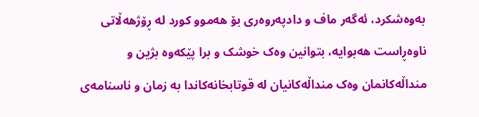بەوەشکرد، ئەگەر ماف و دادپەروەری بۆ هەموو کورد لە ڕۆژهەڵاتی ناوەڕاست هەبوایە، بتوانین وەک خوشک و برا پێکەوە بژین و منداڵەکانمان وەک منداڵەکانیان لە قوتابخانەکاندا بە زمان و ناسنامەی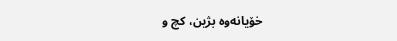خۆیانەوە بژین، کچ و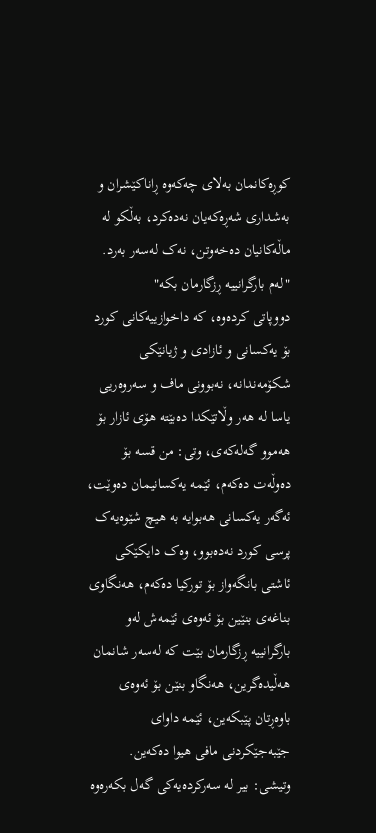کوڕەکانمان بەلای چەکەوە ڕاناکێشران و بەشداری شەڕەکەیان نەدەکرد، بەڵکو لە ماڵەکانیان دەخەوتن، نەک لەسەر بەرد.
"لەم بارگرانییە ڕزگارمان بکە"
دووپاتی کردەوە، کە داخوازییەکانی کورد بۆ یەکسانی و ئازادی و ژیانێکی شکۆمەندانە، نەبوونی ماف و سەروەریی یاسا لە هەر وڵاتێکدا دەبێتە هۆی ئازار بۆ هەموو گەلەکەی، وتی: من قسە بۆ دەوڵەت دەکەم، ئێمە یەکسانیمان دەوێت، ئەگەر یەکسانی هەبوایە بە هیچ شێوەیەک پرسی کورد نەدەبوو، وەک دایکێکی ئاشتی بانگەواز بۆ تورکیا دەکەم، هەنگاوی بناغەی بنێین بۆ ئەوەی ئێمەش لەو بارگرانییە ڕزگارمان بێت کە لەسەر شانمان هەڵیدەگرین، هەنگاو بنێن بۆ ئەوەی باوەڕتان پێبکەین، ئێمە داوای جێبەجێکردنی مافی هیوا دەکەین.
وتیشی: بیر لە سەرکردەیەکی گەل بکەرەوە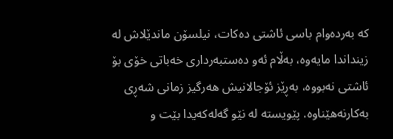کە بەردەوام باسی ئاشتی دەکات، نیلسۆن ماندێلاش لە زینداندا مایەوە، بەڵام ئەو دەستبەرداری خەباتی خۆی بۆ ئاشتی نەبووە، بەڕێز ئۆجالانیش هەرگیز زمانی شەڕی بەکارنەهێناوە. پێویستە لە نێو گەلەکەیدا بێت و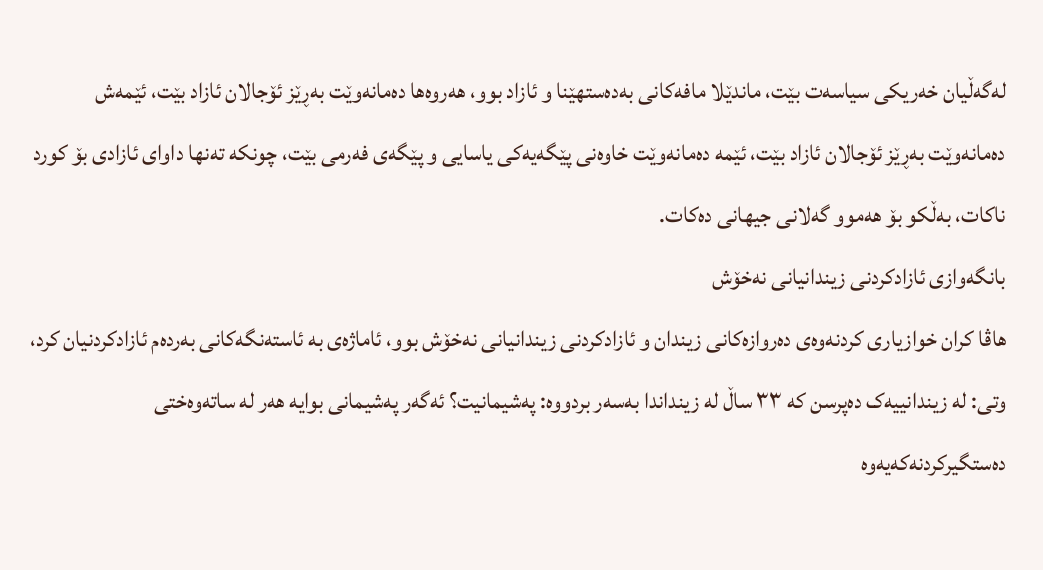لەگەڵیان خەریکی سیاسەت بێت، ماندێلا مافەکانی بەدەستهێنا و ئازاد بوو، هەروەها دەمانەوێت بەڕێز ئۆجالان ئازاد بێت، ئێمەش دەمانەوێت بەڕێز ئۆجالان ئازاد بێت، ئێمە دەمانەوێت خاوەنی پێگەیەکی یاسایی و پێگەی فەرمی بێت، چونکە تەنها داوای ئازادی بۆ کورد ناکات، بەڵکو بۆ هەموو گەلانی جیهانی دەکات.
بانگەوازی ئازادکردنی زیندانیانی نەخۆش
هاڤا کران خوازیاری کردنەوەی دەروازەکانی زیندان و ئازادکردنی زیندانیانی نەخۆش بوو، ئاماژەی بە ئاستەنگەکانی بەردەم ئازادکردنیان کرد، وتی: لە زیندانییەک دەپرسن کە ٣٣ ساڵ لە زینداندا بەسەر بردووە: پەشیمانیت؟ ئەگەر پەشیمانی بوایە هەر لە ساتەوەختی دەستگیرکردنەکەیەوە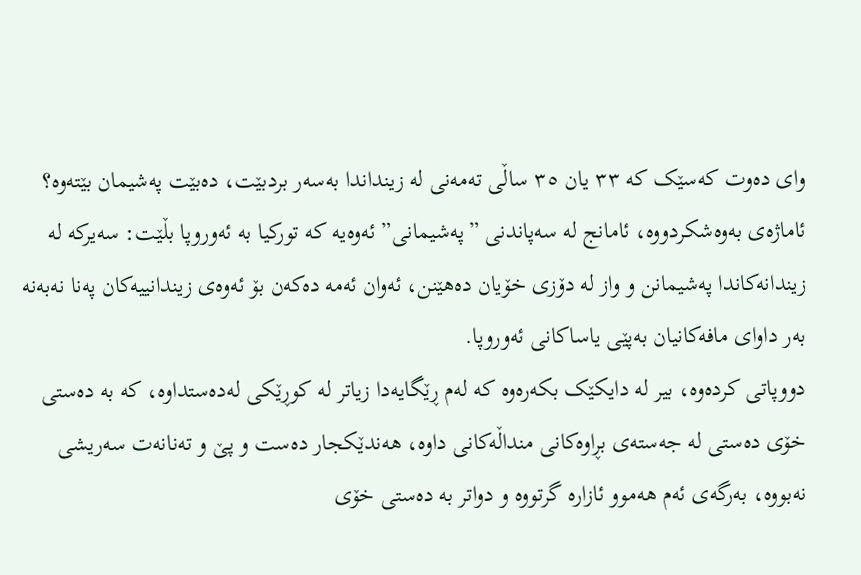وای دەوت کەسێک کە ٣٣ یان ٣٥ ساڵی تەمەنی لە زینداندا بەسەر بردبێت، دەبێت پەشیمان بێتەوە؟
ئاماژەی بەوەشکردووە، ئامانج لە سەپاندنی ”پەشیمانی” ئەوەیە کە تورکیا بە ئەوروپا بڵێت: سەیرکە لە زیندانەکاندا پەشیمانن و واز لە دۆزی خۆیان دەهێنن، ئەوان ئەمە دەکەن بۆ ئەوەی زیندانییەکان پەنا نەبەنە بەر داوای مافەکانیان بەپێی یاساکانی ئەوروپا.
دووپاتی کردەوە، بیر لە دایکێک بکەرەوە کە لەم ڕێگایەدا زیاتر لە کوڕێکی لەدەستداوە، کە بە دەستی خۆی دەستی لە جەستەی بڕاوەکانی منداڵەکانی داوە، هەندێکجار دەست و پێ و تەنانەت سەریشی نەبووە، بەرگەی ئەم هەموو ئازارە گرتووە و دواتر بە دەستی خۆی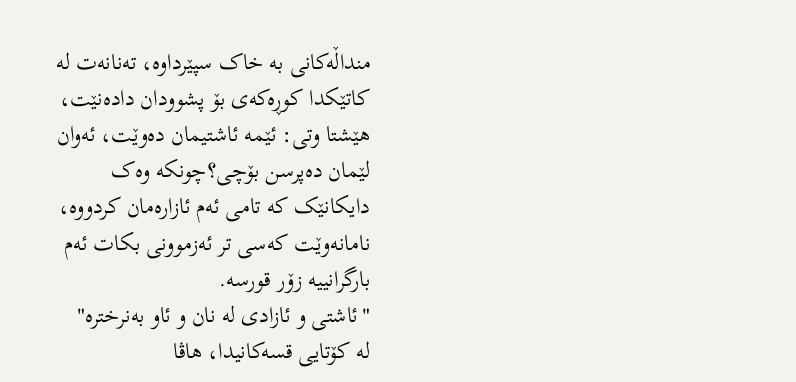منداڵەکانی بە خاک سپێرداوە، تەنانەت لە کاتێکدا کوڕەکەی بۆ پشوودان دادەنێت، هێشتا وتی: ئێمە ئاشتیمان دەوێت، ئەوان لێمان دەپرسن بۆچی؟چونکە وەک دایکانێک کە تامی ئەم ئازارەمان کردووە، نامانەوێت کەسی تر ئەزموونی بکات ئەم بارگرانییە زۆر قورسە.
"ئاشتی و ئازادی لە نان و ئاو بەنرخترە"
لە کۆتایی قسەکانیدا، هاڤا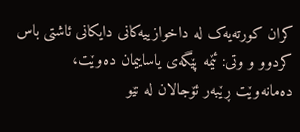کران کورتەیەک لە داخوازییەکانی دایکانی ئاشتی باس کردوو و وتی: ئێمە پێگەی یاساییمان دەوێت، دەمانەوێت ڕێبەر ئۆجالان لە نێو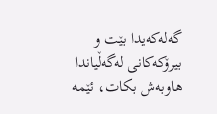گەلەکەیدا بێت و بیرۆکەکانی لەگەڵیاندا هاوبەش بکات، ئێمە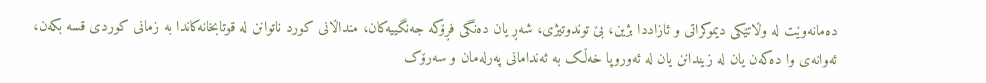دەمانەوێت لە وڵاتێکی دیموکراتی و ئازاددا بژین، بێ توندوتیژی، شەڕ یان دەنگی فڕۆکە جەنگییەکان، منداڵانی کورد ناتوانن لە قوتابخانەکاندا بە زمانی کوردی قسە بکەن، ئەوانەی وا دەکەن یان لە زیندانن یان لە ئەوروپا خەڵک بە ئەندامانی پەرلەمان و سەرۆک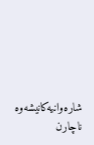شارەوانیەکانیشەوە ناچارن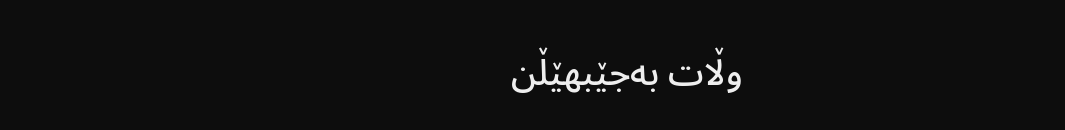وڵات بەجێبهێڵن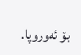بۆ ئەوروپا.